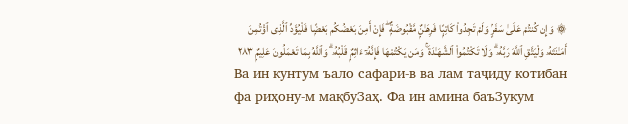۞ وَإِن كُنتُمْ عَلَىٰ سَفَرٍۢ وَلَمْ تَجِدُوا۟ كَاتِبًۭا فَرِهَـٰنٌۭ مَّقْبُوضَةٌۭ ۖ فَإِنْ أَمِنَ بَعْضُكُم بَعْضًۭا فَلْيُؤَدِّ ٱلَّذِى ٱؤْتُمِنَ أَمَـٰنَتَهُۥ وَلْيَتَّقِ ٱللَّهَ رَبَّهُۥ ۗ وَلَا تَكْتُمُوا۟ ٱلشَّهَـٰدَةَ ۚ وَمَن يَكْتُمْهَا فَإِنَّهُۥٓ ءَاثِمٌۭ قَلْبُهُۥ ۗ وَٱللَّهُ بِمَا تَعْمَلُونَ عَلِيمٌۭ ٢٨٣
Ва ин кунтум ъало сафари-в ва лам таҷиду котибан фа риҳону-м мақбуЗаҳ. Фа ин амина баъЗукум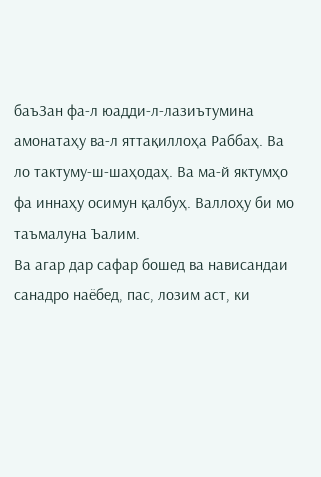баъЗан фа-л юадди-л-лазиътумина амонатаҳу ва-л яттақиллоҳа Раббаҳ. Ва ло тактуму-ш-шаҳодаҳ. Ва ма-й яктумҳо фа иннаҳу осимун қалбуҳ. Валлоҳу би мо таъмалуна Ъалим.
Ва агар дар сафар бошед ва нависандаи санадро наёбед, пас, лозим аст, ки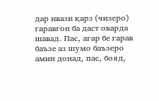дар ивази қарз (чизеро) гаравгон ба даст оварда шавад. Пас, агар бе гарав баъзе аз шумо баъзеро амин донад, пас, бояд,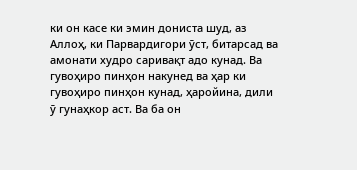ки он касе ки эмин дониста шуд, аз Аллоҳ, ки Парвардигори ӯст, битарсад ва амонати худро саривақт адо кунад. Ва гувоҳиро пинҳон накунед ва ҳар ки гувоҳиро пинҳон кунад, ҳаройина, дили ӯ гунаҳкор аст. Ва ба он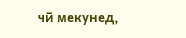чӣ мекунед,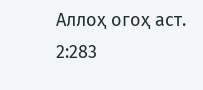Аллоҳ огоҳ аст.
2:283